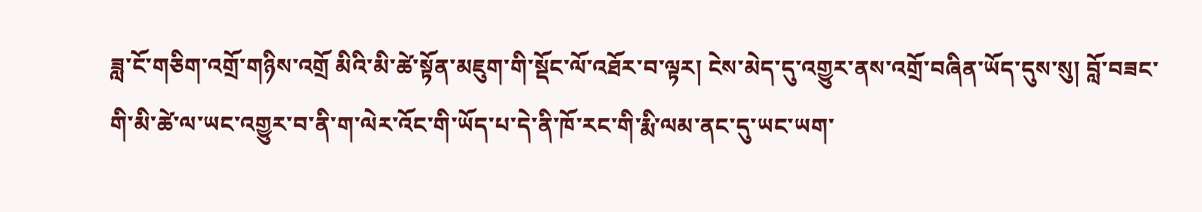ཟླ་ངོ་གཅིག་འགྲོ་གཉིས་འགྲོ མིའི་མི་ཚེ་སྟོན་མཇུག་གི་སྡོང་ལོ་འཐོར་བ་ལྟར། ངེས་མེད་དུ་འགྱུར་ནས་འགྲོ་བཞིན་ཡོད་དུས་སུ། བློ་བཟང་གི་མི་ཚེ་ལ་ཡང་འགྱུར་བ་ནི་ག་ལེར་འོང་གི་ཡོད་པ་དེ་ནི་ཁོ་རང་གི་རྨི་ལམ་ནང་དུ་ཡང་ཡག་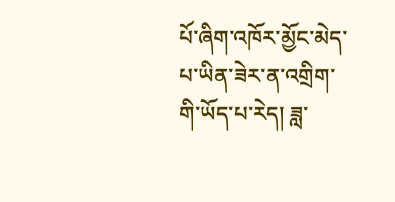པོ་ཞིག་འཁོར་མྱོང་མེད་པ་ཡིན་ཟེར་ན་འགྲིག་གི་ཡོད་པ་རེད། ཟླ་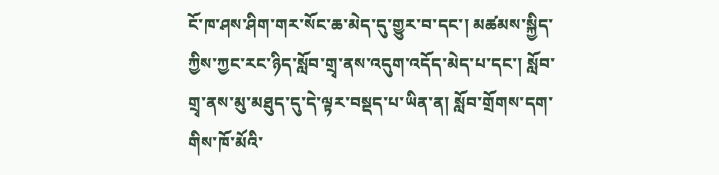ངོ་ཁ་ཤས་ཤིག་གར་སོང་ཆ་མེད་དུ་གྱུར་བ་དང་། མཚམས་སྐྱིད་ཀྱིས་ཀྱང་རང་ཉིད་སློབ་གྲྭ་ནས་འདུག་འདོད་མེད་པ་དང་། སློབ་གྲྭ་ནས་མུ་མཐུད་དུ་དེ་ལྟར་བསྡད་པ་ཡིན་ན། སློབ་གྲོགས་དག་གིས་ཁོ་མོའི་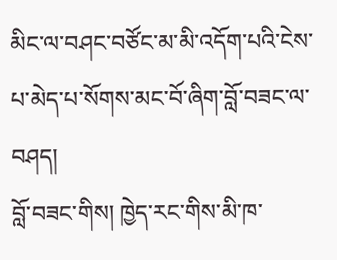མིང་ལ་བཤང་བཙོང་མ་མི་འདོག་པའི་ངེས་པ་མེད་པ་སོགས་མང་བོ་ཞིག་བློ་བཟང་ལ་བཤད།
བློ་བཟང་གིས། ཁྱེད་རང་གིས་མི་ཁ་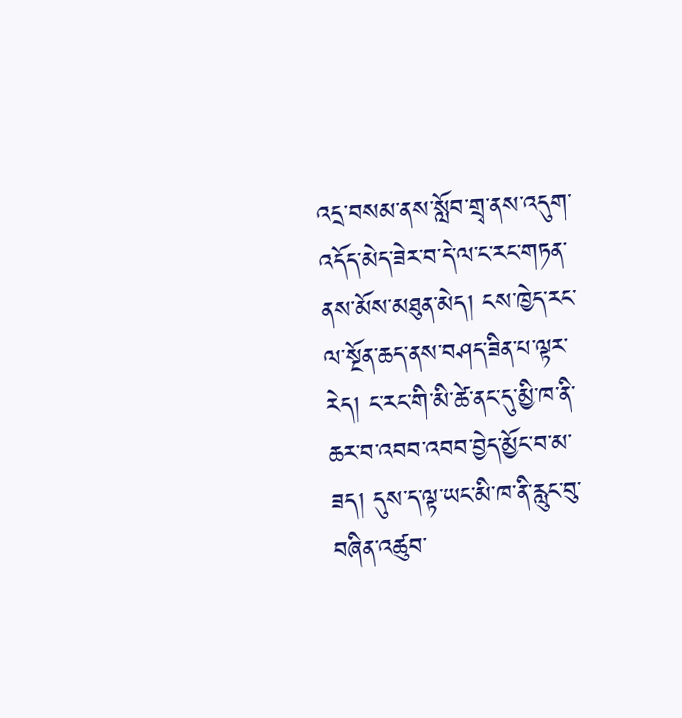འདྲ་བསམ་ནས་སློབ་གྲྭ་ནས་འདུག་འདོད་མེད་ཟེར་བ་དེ་ལ་ང་རང་གཏན་ནས་མོས་མཐུན་མེད། ངས་ཁྱེད་རང་ལ་སྔོན་ཆད་ནས་བཤད་ཟིན་པ་ལྟར་རེད། ང་རང་གི་མི་ཚེ་ནང་དུ་མྱི་ཁ་ནི་ཆར་བ་འབབ་འབབ་བྱེད་མྱོང་བ་མ་ཟད། དུས་ད་ལྟ་ཡང་མི་ཁ་ནི་རླུང་བུ་བཞིན་འཚུབ་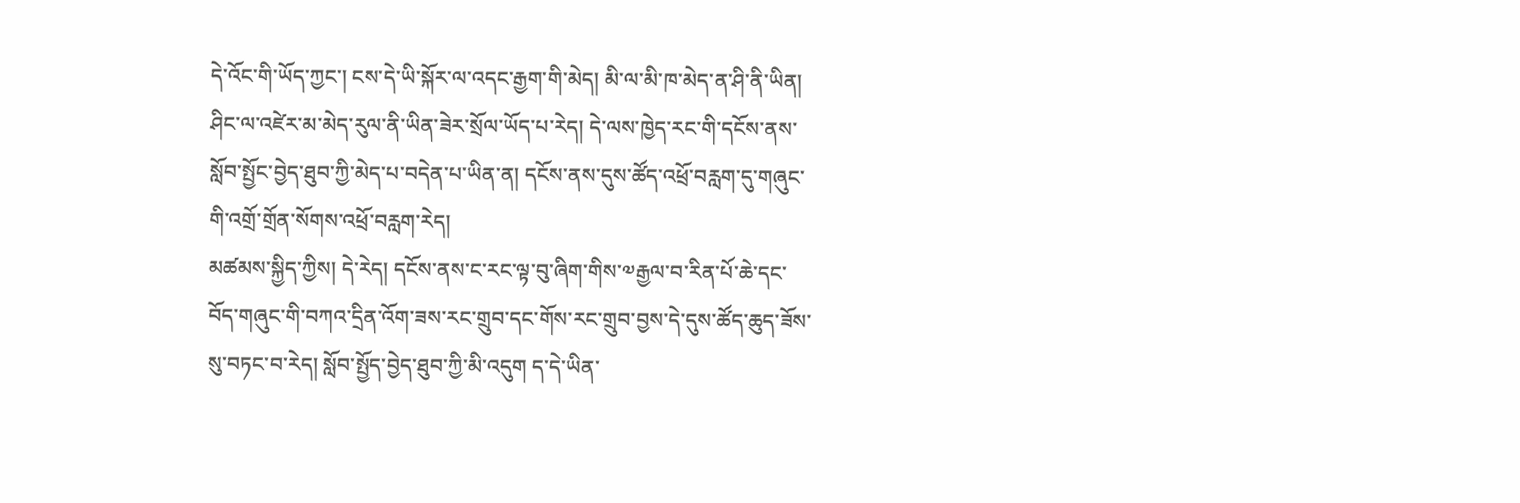དེ་འོང་གི་ཡོད་ཀྱང་། ངས་དེ་ཡི་སྐོར་ལ་འདང་རྒྱག་གི་མེད། མི་ལ་མི་ཁ་མེད་ན་ཤི་ནི་ཡིན། ཤིང་ལ་འཛེར་མ་མེད་རུལ་ནི་ཡིན་ཟེར་སྲོལ་ཡོད་པ་རེད། དེ་ལས་ཁྱེད་རང་གི་དངོས་ནས་སློབ་སྤྱོང་བྱེད་ཐུབ་ཀྱི་མེད་པ་བདེན་པ་ཡིན་ན། དངོས་ནས་དུས་ཚོད་འཕྲོ་བརླག་དུ་གཞུང་གི་འགྲོ་གྲོན་སོགས་འཕྲོ་བརླག་རེད།
མཚམས་སྐྱིད་ཀྱིས། དེ་རེད། དངོས་ནས་ང་རང་ལྟ་བུ་ཞིག་གིས་༧རྒྱལ་བ་རིན་པོ་ཆེ་དང་བོད་གཞུང་གི་བཀའ་དྲིན་འོག་ཟས་རང་གྲུབ་དང་གོས་རང་གྲུབ་བྱས་དེ་དུས་ཚོད་ཆུད་ཟོས་སུ་བཏང་བ་རེད། སློབ་སྤྱོད་བྱེད་ཐུབ་ཀྱི་མི་འདུག ད་དེ་ཡིན་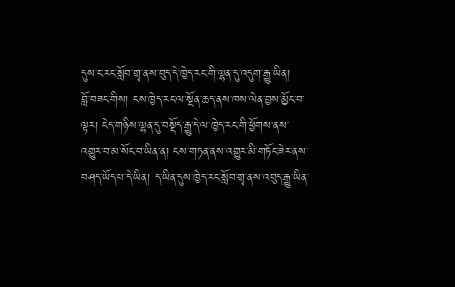དུས་ང་རང་སློབ་གྲྭ་ནས་བུད་དེ་ཁྱེད་རང་གི་ལྷན་དུ་འདུག་རྒྱུ་ཡིན།
བློ་བཟང་གིས། ངས་ཁྱེད་རང་ལ་སྔོན་ཆད་ནས་ཁས་ལེན་བྱས་མྱོང་བ་ལྟར། ངེད་གཉིས་ལྷན་དུ་བསྡོད་རྒྱུ་དེ་ལ་ཁྱེད་རང་གི་ཕྱོགས་ནས་འགྱུར་བ་མ་སོང་བ་ཡིན་ན། ངས་གཏན་ནས་འགྱུར་མི་གཏོང་ཟེར་ནས་བཤད་ཡོད་པ་དེ་ཡིན། ད་ཡིན་དུས་ཁྱེད་རང་སློབ་གྲྭ་ནས་འབུད་རྒྱུ་ཡིན་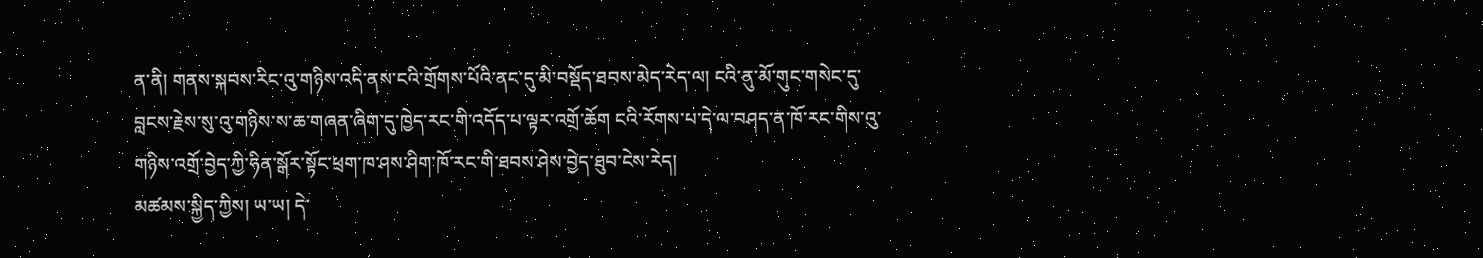ན་ནི། གནས་སྐབས་རིང་འུ་གཉིས་འདི་ནས་ངའི་གྲོགས་པོའི་ནང་དུ་མི་བསྡོད་ཐབས་མེད་རེད་ལ། ངའི་ནུ་མོ་གུང་གསེང་དུ་བླངས་རྗེས་སུ་འུ་གཉིས་ས་ཆ་གཞན་ཞིག་དུ་ཁྱེད་རང་གི་འདོད་པ་ལྟར་འགྲོ་ཆོག ངའི་རོགས་པ་དེ་ལ་བཤད་ན་ཁོ་རང་གིས་འུ་གཉིས་འགྲོ་བྱེད་ཀྱི་ཧིན་སྒོར་སྟོང་ཕྲག་ཁ་ཤས་ཤིག་ཁོ་རང་གི་ཐབས་ཤེས་བྱེད་ཐུབ་ངེས་རེད།
མཚམས་སྐྱིད་ཀྱིས། ཡ་ཡ། དེ་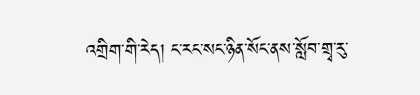འགྲིག་གི་རེད། ང་རང་སང་ཉིན་སོང་ནས་སློབ་གྲྭ་རུ་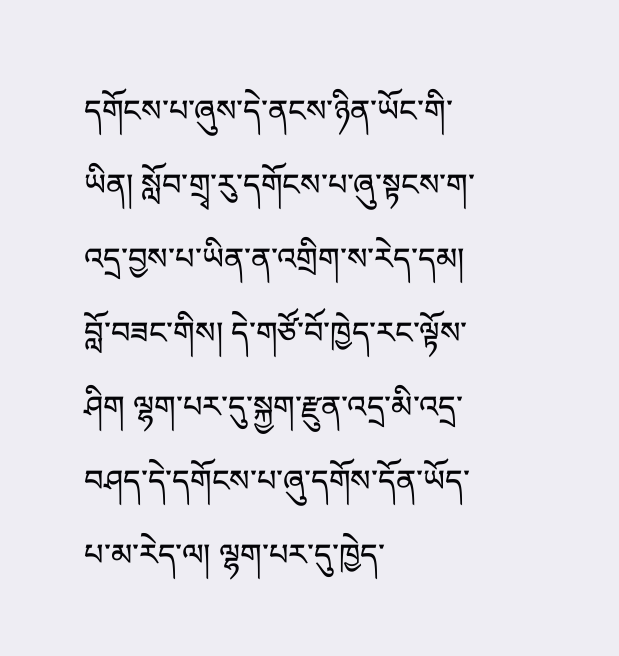དགོངས་པ་ཞུས་དེ་ནངས་ཉིན་ཡོང་གི་ཡིན། སློབ་གྲྭ་རུ་དགོངས་པ་ཞུ་སྟངས་ག་འདྲ་བྱས་པ་ཡིན་ན་འགྲིག་ས་རེད་དམ།
བློ་བཟང་གིས། དེ་གཙོ་བོ་ཁྱེད་རང་ལྟོས་ཤིག ལྷག་པར་དུ་སྐྱག་རྫུན་འདྲ་མི་འདྲ་བཤད་དེ་དགོངས་པ་ཞུ་དགོས་དོན་ཡོད་པ་མ་རེད་ལ། ལྷག་པར་དུ་ཁྱེད་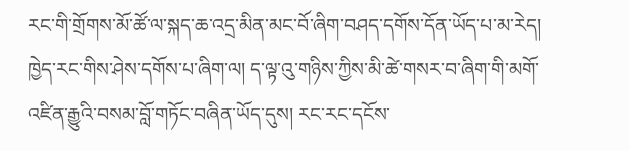རང་གི་གྲོགས་མོ་ཚོ་ལ་སྐད་ཆ་འདྲ་མིན་མང་བོ་ཞིག་བཤད་དགོས་དོན་ཡོད་པ་མ་རེད། ཁྱེད་རང་གིས་ཤེས་དགོས་པ་ཞིག་ལ། ད་ལྟ་འུ་གཉིས་ཀྱིས་མི་ཚེ་གསར་བ་ཞིག་གི་མགོ་འཛིན་རྒྱུའི་བསམ་བློ་གཏོང་བཞིན་ཡོད་དུས། རང་རང་དངོས་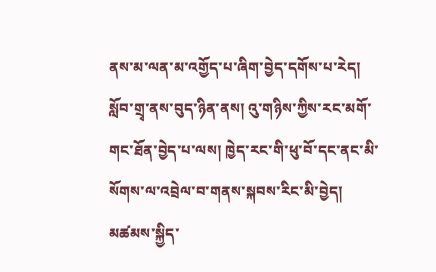ནས་མ་ལན་མ་འགྱོད་པ་ཞིག་བྱེད་དགོས་པ་རེད། སློབ་གྲྭ་ནས་བུད་ཉིན་ནས། འུ་གཉིས་ཀྱིས་རང་མགོ་གང་ཐོན་བྱེད་པ་ལས། ཁྱེད་རང་གི་ཕུ་བོ་དང་ནང་མི་སོགས་ལ་འབྲེལ་བ་གནས་སྐབས་རིང་མི་བྱེད།
མཚམས་སྐྱིད་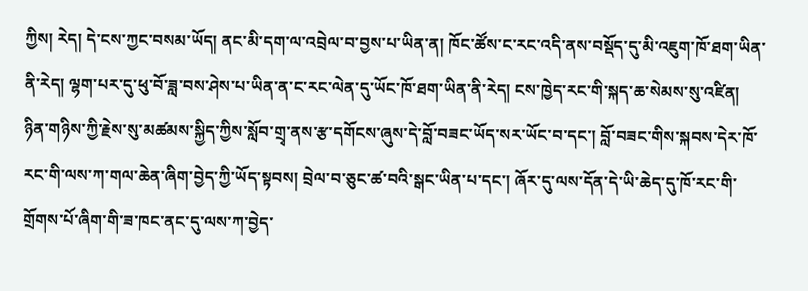ཀྱིས། རེད། དེ་ངས་ཀྱང་བསམ་ཡོད། ནང་མི་དག་ལ་འབྲེལ་བ་བྱས་པ་ཡིན་ན། ཁོང་ཚོས་ང་རང་འདི་ནས་བསྡོད་དུ་མི་འཇུག་ཁོ་ཐག་ཡིན་ནི་རེད། ལྷག་པར་དུ་ཕུ་བོ་ཟླ་བས་ཤེས་པ་ཡིན་ན་ང་རང་ལེན་དུ་ཡོང་ཁོ་ཐག་ཡིན་ནི་རེད། ངས་ཁྱེད་རང་གི་སྐད་ཆ་སེམས་སུ་འཛིན།
ཉིན་གཉིས་ཀྱི་རྗེས་སུ་མཚམས་སྐྱིད་ཀྱིས་སློབ་གྲྭ་ནས་རྩ་དགོངས་ཞུས་དེ་བློ་བཟང་ཡོད་སར་ཡོང་བ་དང་། བློ་བཟང་གིས་སྐབས་དེར་ཁོ་རང་གི་ལས་ཀ་གལ་ཆེན་ཞིག་བྱེད་ཀྱི་ཡོད་སྟབས། བྲེལ་བ་ཅུང་ཚ་བའི་སྒང་ཡིན་པ་དང་། ཞོར་དུ་ལས་དོན་དེ་ཡི་ཆེད་དུ་ཁོ་རང་གི་གྲོགས་པོ་ཞིག་གི་ཟ་ཁང་ནང་དུ་ལས་ཀ་བྱེད་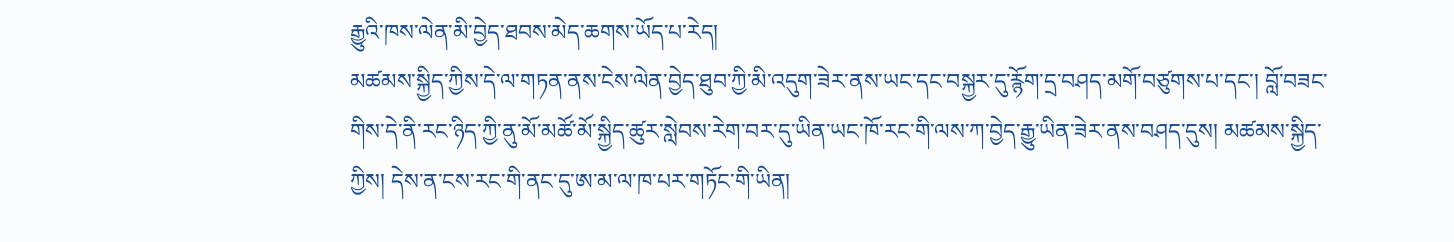རྒྱུའི་ཁས་ལེན་མི་བྱེད་ཐབས་མེད་ཆགས་ཡོད་པ་རེད།
མཚམས་སྐྱིད་ཀྱིས་དེ་ལ་གཏན་ནས་ངེས་ལེན་བྱེད་ཐུབ་ཀྱི་མི་འདུག་ཟེར་ནས་ཡང་དང་བསྐྱར་དུ་རྙོག་དྲ་བཤད་མགོ་བཙུགས་པ་དང་། བློ་བཟང་གིས་དེ་ནི་རང་ཉིད་ཀྱི་ནུ་མོ་མཚོ་མོ་སྐྱིད་ཚུར་སླེབས་རེག་བར་དུ་ཡིན་ཡང་ཁོ་རང་གི་ལས་ཀ་བྱེད་རྒྱུ་ཡིན་ཟེར་ནས་བཤད་དུས། མཚམས་སྐྱིད་ཀྱིས། དེས་ན་ངས་རང་གི་ནང་དུ་ཨ་མ་ལ་ཁ་པར་གཏོང་གི་ཡིན།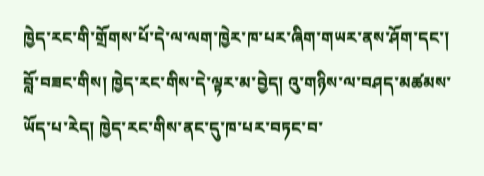ཁྱེད་རང་གི་གྲོགས་པོ་དེ་ལ་ལག་ཁྱེར་ཁ་པར་ཞིག་གཡར་ནས་ཤོག་དང་།
བློ་བཟང་གིས། ཁྱེད་རང་གིས་དེ་ལྟར་མ་བྱེད། འུ་གཉིས་ལ་བཤད་མཚམས་ཡོད་པ་རེད། ཁྱེད་རང་གིས་ནང་དུ་ཁ་པར་བཏང་བ་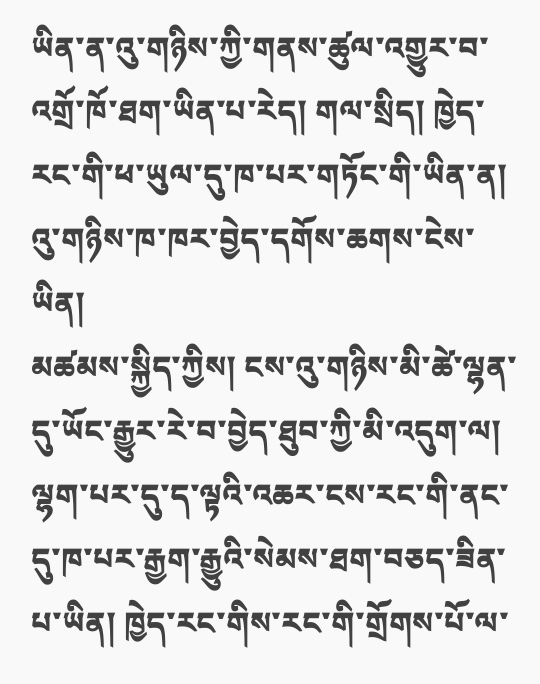ཡིན་ན་འུ་གཉིས་ཀྱི་གནས་ཚུལ་འགྱུར་བ་འགྲོ་ཁོ་ཐག་ཡིན་པ་རེད། གལ་སྲིད། ཁྱེད་རང་གི་ཕ་ཡུལ་དུ་ཁ་པར་གཏོང་གི་ཡིན་ན། འུ་གཉིས་ཁ་ཁར་བྱེད་དགོས་ཆགས་ངེས་ཡིན།
མཚམས་སྐྱིད་ཀྱིས། ངས་འུ་གཉིས་མི་ཚེ་ལྷན་དུ་ཡོང་རྒྱུར་རེ་བ་བྱེད་ཐུབ་ཀྱི་མི་འདུག་ལ། ལྷག་པར་དུ་ད་ལྟའི་འཆར་ངས་རང་གི་ནང་དུ་ཁ་པར་རྒྱག་རྒྱུའི་སེམས་ཐག་བཅད་ཟིན་པ་ཡིན། ཁྱེད་རང་གིས་རང་གི་གྲོགས་པོ་ལ་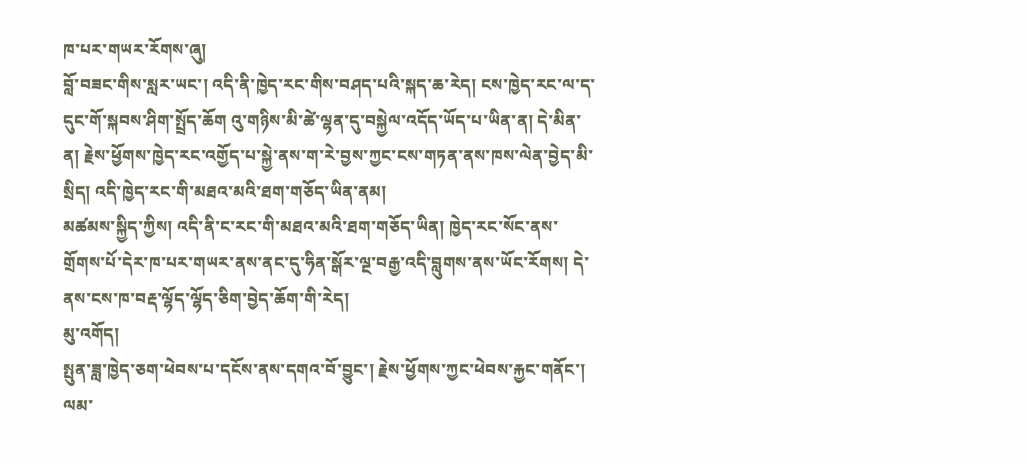ཁ་པར་གཡར་རོགས་ཞུ།
བློ་བཟང་གིས་སླར་ཡང་། འདི་ནི་ཁྱེད་རང་གིས་བཤད་པའི་སྐད་ཆ་རེད། ངས་ཁྱེད་རང་ལ་ད་དུང་གོ་སྐབས་ཤིག་སྤྲོད་ཆོག འུ་གཉིས་མི་ཚེ་ལྷན་དུ་བསྐྱེལ་འདོད་ཡོད་པ་ཡིན་ན། དེ་མིན་ན། རྗེས་ཕྱོགས་ཁྱེད་རང་འགྱོད་པ་སྐྱེ་ནས་ག་རེ་བྱས་ཀྱང་ངས་གཏན་ནས་ཁས་ལེན་བྱེད་མི་སྲིད། འདི་ཁྱེད་རང་གི་མཐའ་མའི་ཐག་གཅོད་ཡིན་ནམ།
མཚམས་སྐྱིད་ཀྱིས། འདི་ནི་ང་རང་གི་མཐའ་མའི་ཐག་གཅོད་ཡིན། ཁྱེད་རང་སོང་ནས་གྲོགས་པོ་དེར་ཁ་པར་གཡར་ནས་ནང་དུ་ཧིན་སྒོར་ལྔ་བརྒྱ་འདི་བླུགས་ནས་ཡོང་རོགས། དེ་ནས་ངས་ཁ་བརྡ་ལྷོད་ལྷོད་ཅིག་བྱེད་ཆོག་གི་རེད།
མུ་འགོད།
སྤུན་ཟླ་ཁྱེད་ཅག་ཕེབས་པ་དངོས་ནས་དགའ་བོ་བྱུང་། རྗེས་ཕྱོགས་ཀྱང་ཕེབས་རྐྱང་གནོང་།
ལམ་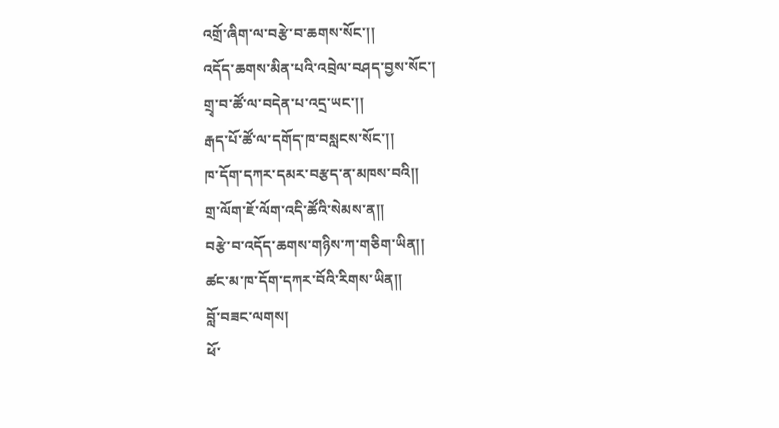འགྲོ་ཞིག་ལ་བརྩེ་བ་ཆགས་སོང་།།
འདོད་ཆགས་མིན་པའི་འབྲེལ་བཤད་བྱས་སོང་།
གྲྭ་བ་ཚོ་ལ་བདེན་པ་འདྲ་ཡང་།།
རྒད་པོ་ཚོ་ལ་དགོད་ཁ་བསླངས་སོང་།།
ཁ་དོག་དཀར་དམར་བརྩད་ན་མཁས་བའི།།
གྲ་ལོག་ཇོ་ལོག་འདི་ཚོའི་སེམས་ན།།
བརྩེ་བ་འདོད་ཆགས་གཉིས་ཀ་གཅིག་ཡིན།།
ཚང་མ་ཁ་དོག་དཀར་བོའི་རིགས་ཡིན།།
བློ་བཟང་ལགས།
ཕོ་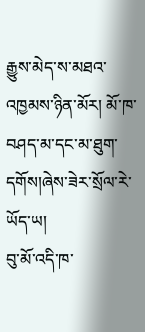རྒྱུས་མེད་ས་མཐའ་འཁྱམས་ཉིན་མོར། མོ་ཁ་བཤད་མ་དང་མ་ཐུག་དགོས།ཞེས་ཟེར་སྲོལ་རེ་ཡོད་ཡ།
བུ་མོ་འདི་ཁ་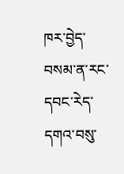ཁར་བྱེད་བསམ་ན་རང་དབང་རེད་དགའ་བསུ་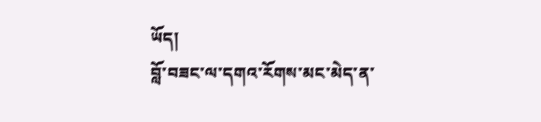ཡོད།
བློ་བཟང་ལ་དགའ་རོགས་མང་མེད་ན་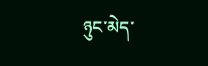ཉུང་མེད་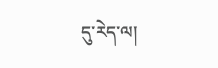དུ་རེད་ལ།